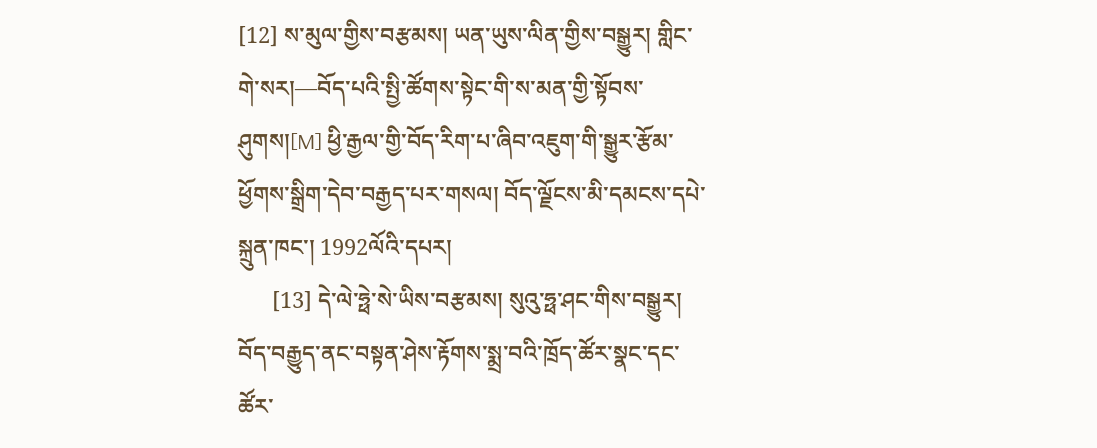[12] ས་མུལ་གྱིས་བརྩམས། ཡན་ཡུས་ལིན་གྱིས་བསྒྱུར། གླིང་གེ་སར།—བོད་པའི་སྤྱི་ཚོགས་སྟེང་གི་ས་མན་གྱི་སྟོབས་ཤུགས།[M] ཕྱི་རྒྱལ་གྱི་བོད་རིག་པ་ཞིབ་འཇུག་གི་སྒྱུར་རྩོམ་ཕྱོགས་སྒྲིག་དེབ་བརྒྱད་པར་གསལ། བོད་ལྗོངས་མི་དམངས་དཔེ་སྐྲུན་ཁང་། 1992ལོའི་དཔར།
      [13] དེ་ལེ་ཧྥེ་སེ་ཡིས་བརྩམས། སུའུ་ཧྥ་ཤང་གིས་བསྒྱུར། བོད་བརྒྱུད་ནང་བསྟན་ཤེས་རྟོགས་སྨྲ་བའི་ཁྲོད་ཚོར་སྣང་དང་ཚོར་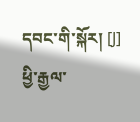དབང་གི་སྐོར། [J] ཕྱི་རྒྱལ་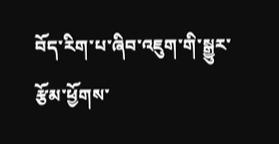བོད་རིག་པ་ཞིབ་འཇུག་གི་སྒྱུར་རྩོམ་ཕྱོགས་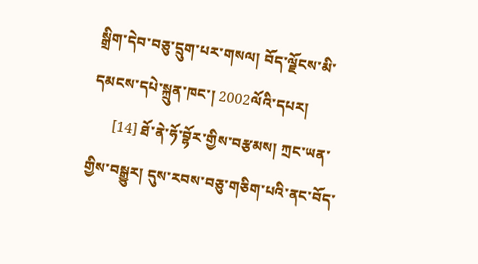སྒྲིག་དེབ་བཅུ་དྲུག་པར་གསལ། བོད་ལྗོངས་མི་དམངས་དཔེ་སྐྲུན་ཁང་། 2002ལོའི་དཔར།
      [14] ཐོ་ནེ་ཧོ་བྷོར་གྱིས་བརྩམས། ཀྲང་ཡན་གྱིས་བསྒྱུར། དུས་རབས་བཅུ་གཅིག་པའི་ནང་བོད་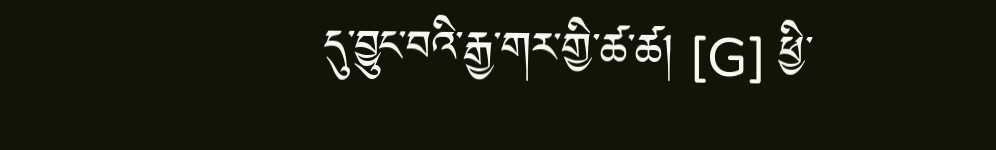དུ་བྱུང་བའི་རྒྱ་གར་གྱི་ཚ་ཚ། [G] ཕྱི་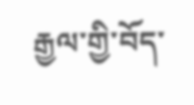རྒྱལ་གྱི་བོད་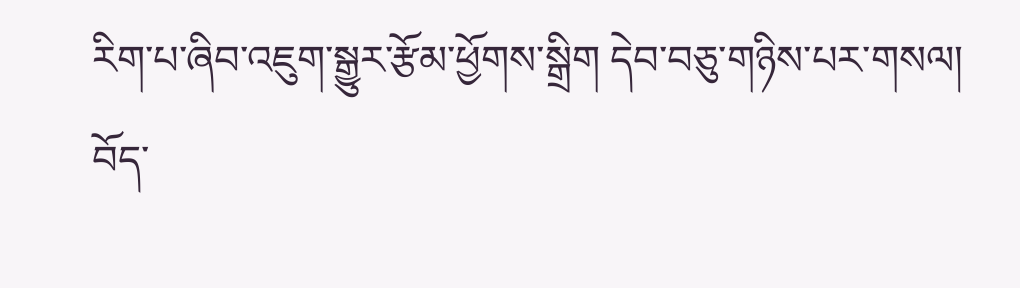རིག་པ་ཞིབ་འཇུག་སྒྱུར་རྩོམ་ཕྱོགས་སྒྲིག དེབ་བཅུ་གཉིས་པར་གསལ། བོད་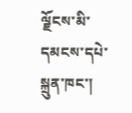ལྗོངས་མི་དམངས་དཔེ་སྐྲུན་ཁང་།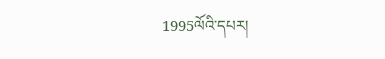1995ལོའི་དཔར།